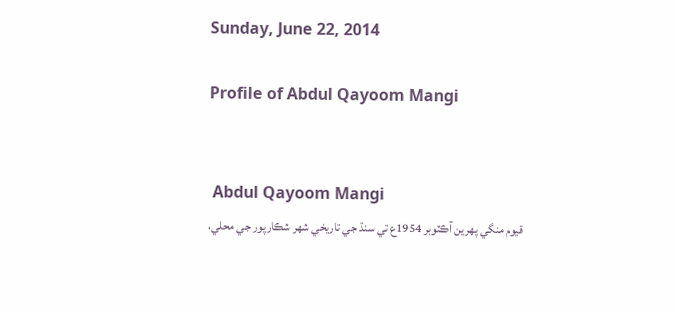Sunday, June 22, 2014

Profile of Abdul Qayoom Mangi


 Abdul Qayoom Mangi
قيوم منگي پهرين آڪٽوبر 1954ع تي سنڌ جي تاريخي شهر شڪارپور جي محلي،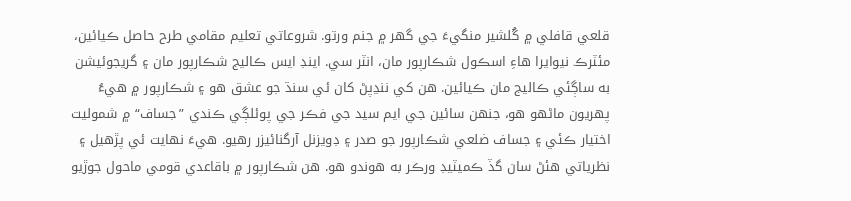قلعي قافلي ۾ گُلشير منگيءَ جي گهر ۾ جنم ورتو. شروعاتي تعليم مقامي طرح حاصل ڪيائين، مئٽرڪ نيوايرا هاءِ اسڪول شڪارپور مان، انٽر سي. اينڊ ايس ڪاليج شڪارپور مان ۽ گريجوئيشن به ساڳئي ڪاليج مان ڪيائين. هن کي ننڍپڻ کان ئي سنڌ جو عشق هو ۽ شڪارپور ۾ هيءُ پهريون ماڻهو هو، جنهن سائين جي ايم سيد جي فڪر جي پوئلڳي ڪندي ”جساف“ ۾ شموليت اختيار ڪئي ۽ جساف ضلعي شڪارپور جو صدر ۽ ڊويزنل آرگنائيزر رهيو. هيءَ نهايت ئي پڙهيل ۽ نظرياتي هئڻ سان گڏ ڪميٽيڊ ورڪر به هوندو هو. هن شڪارپور ۾ باقاعدي قومي ماحول جوڙيو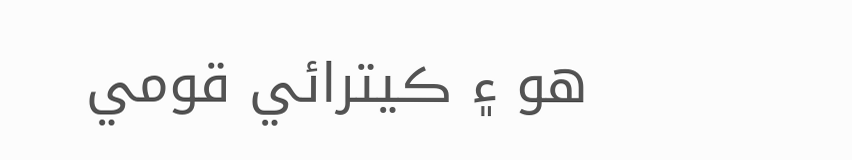هو ۽ ڪيترائي قومي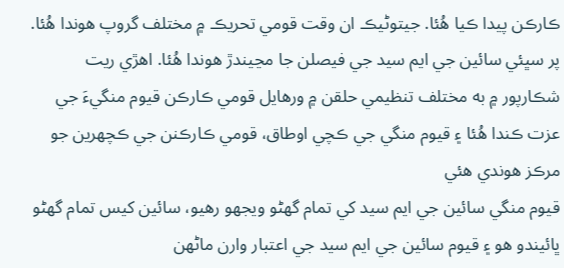ڪارڪن پيدا ڪيا هُئا. جيتوڻيڪ ان وقت قومي تحريڪ ۾ مختلف گروپ هوندا هُئا. پر سڀئي سائين جي ايم سيد جي فيصلن جا مڃيندڙ هوندا هُئا. اهڙي ريت شڪارپور ۾ به مختلف تنظيمي حلقن ۾ ورهايل قومي ڪارڪن قيوم منگيءَ جي عزت ڪندا هُئا ۽ قيوم منگي جي ڪچي اوطاق، قومي ڪارڪنن جي ڪچهرين جو مرڪز هوندي هئي
قيوم منگي سائين جي ايم سيد کي تمام گهڻو ويجهو رهيو، سائين کيس تمام گهڻو ڀائيندو هو ۽ قيوم سائين جي ايم سيد جي اعتبار وارن ماڻهن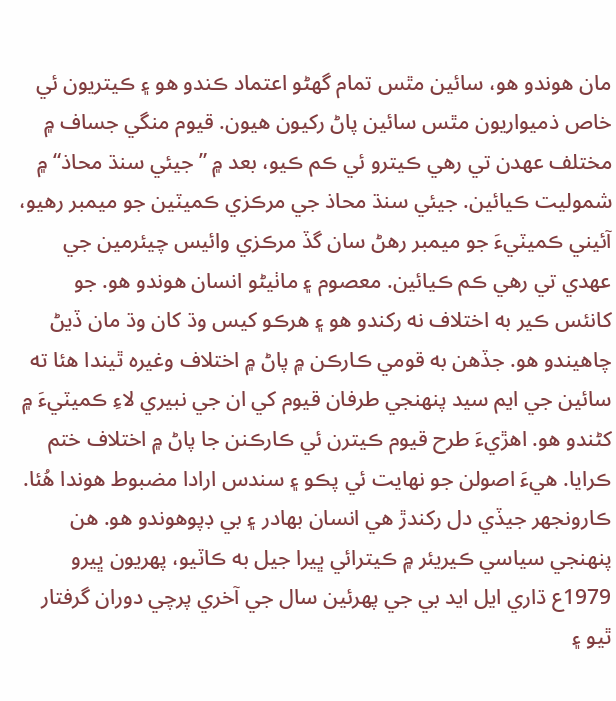مان هوندو هو، سائين مٿس تمام گهڻو اعتماد ڪندو هو ۽ ڪيتريون ئي خاص ذميواريون مٿس سائين پاڻ رکيون هيون. قيوم منگي جساف ۾ مختلف عهدن تي رهي ڪيترو ئي ڪم ڪيو، بعد ۾ ”جيئي سنڌ محاذ“ ۾ شموليت ڪيائين. جيئي سنڌ محاذ جي مرڪزي ڪميٽين جو ميمبر رهيو، آئيني ڪميٽيءَ جو ميمبر رهڻ سان گڏ مرڪزي وائيس چيئرمين جي عهدي تي رهي ڪم ڪيائين. معصوم ۽ ماٺيڻو انسان هوندو هو. جو کانئس ڪير به اختلاف نه رکندو هو ۽ هرڪو کيس وڌ کان وڌ مان ڏيڻ چاهيندو هو. جڏهن به قومي ڪارڪن ۾ پاڻ ۾ اختلاف وغيره ٿيندا هئا ته سائين جي ايم سيد پنهنجي طرفان قيوم کي ان جي نبيري لاءِ ڪميٽيءَ ۾ کڻندو هو. اهڙيءَ طرح قيوم ڪيترن ئي ڪارڪنن جا پاڻ ۾ اختلاف ختم ڪرايا. هيءَ اصولن جو نهايت ئي پڪو ۽ سندس ارادا مضبوط هوندا هُئا. ڪارونجهر جيڏي دل رکندڙ هي انسان بهادر ۽ بي ڊپوهوندو هو. هن پنهنجي سياسي ڪيريئر ۾ ڪيترائي ڀيرا جيل به ڪاٽيو، پهريون ڀيرو 1979ع ڌاري ايل ايد بي جي پهرئين سال جي آخري پرچي دوران گرفتار ٿيو ۽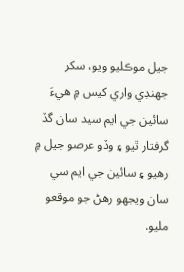جيل موڪليو ويو، سکر جهنڊي واري کيس ۾ هيءَ سائين جي ايم سيد سان گڏ گرفتار ٿيو ۽ وڏو عرصو جيل ۾ رهيو ۽ سائين جي ايم سي سان ويجهو رهڻ جو موقعو مليو.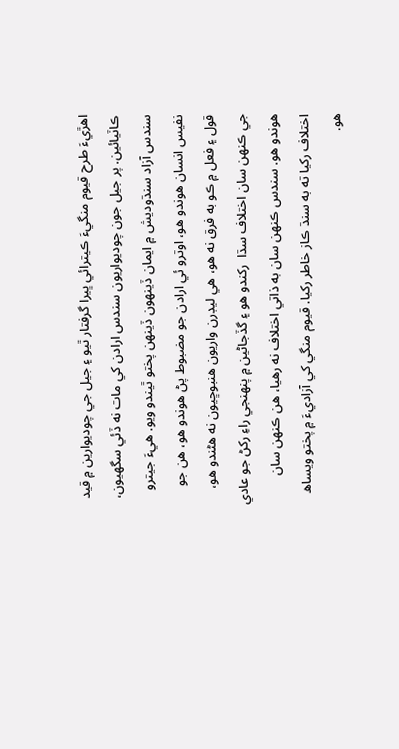اهڙيءَ طرح قيوم منگيءَ ڪيترائي ڀيرا گرفتار ٿيو ۽ جيل جي چوديوارين ۾ قيد ڪاٽيائين. پر جيل جون چوديواريون سندس ارادن کي مات نه ڏئي سگهيون، سندس آزاد سنڌوديش ۾ ايمان ڏينهون ڏينهن پختو ٿيندو ويو. هيءَ جيترو نفيس انسان هوندو هو، اوترو ئي ارادن جو مضبوط پڻ هوندو هو، هن جو قول ۽ فعل ۾ ڪو به فرق نه هو، هي ليڊرن واريون هنبوڇيون نه هڻندو هو، جي ڪنهن سان اختلاف سڌا  رکندو هو ۽ گڏجاڻين ۾ پنهنجي راءِ رکڻ جو عادي هوندو هو. سندس ڪنهن سان به ذاتي اختلاف نه رهيا، هن ڪنهن سان اختلاف رکيا ته به سنڌ ڪاز خاطر رکيا. قيوم منگي کي آزاديءَ ۾ پختو ويساھ هو.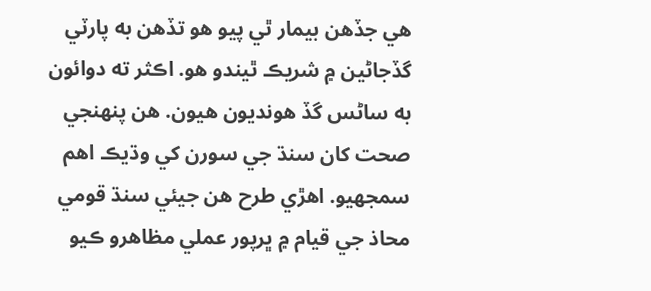هي جڏهن بيمار ٿي پيو هو تڏهن به پارٽي گڏجاڻين ۾ شريڪ ٿيندو هو. اڪثر ته دوائون به ساڻس گڏ هونديون هيون. هن پنهنجي صحت کان سنڌ جي سورن کي وڌيڪ اهم سمجهيو. اهڙي طرح هن جيئي سنڌ قومي محاذ جي قيام ۾ ڀرپور عملي مظاهرو ڪيو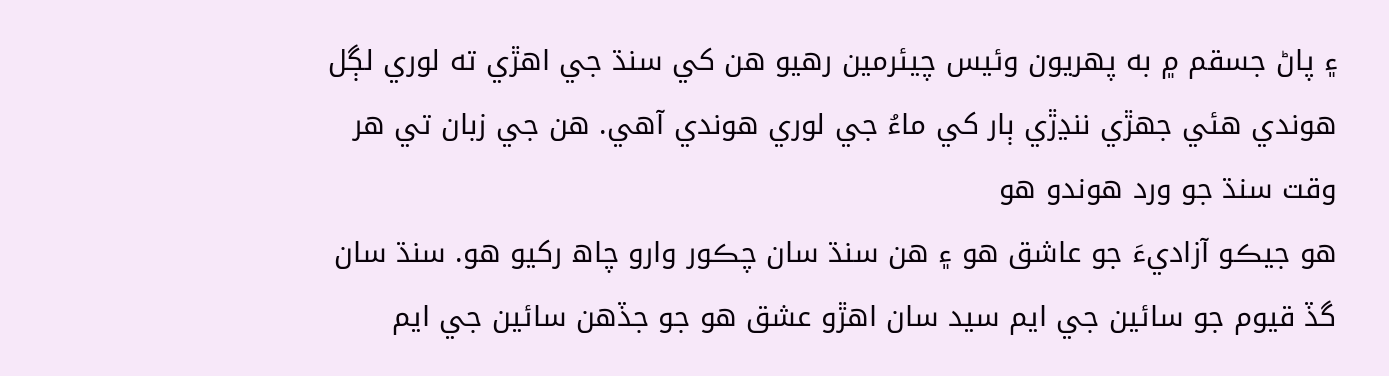۽ پاڻ جسقم ۾ به پهريون وئيس چيئرمين رهيو هن کي سنڌ جي اهڙي ته لوري لڳل هوندي هئي جهڙي ننڍڙي ٻار کي ماءُ جي لوري هوندي آهي. هن جي زبان تي هر وقت سنڌ جو ورد هوندو هو
هو جيڪو آزاديءَ جو عاشق هو ۽ هن سنڌ سان چڪور وارو چاھ رکيو هو. سنڌ سان گڏ قيوم جو سائين جي ايم سيد سان اهڙو عشق هو جو جڏهن سائين جي ايم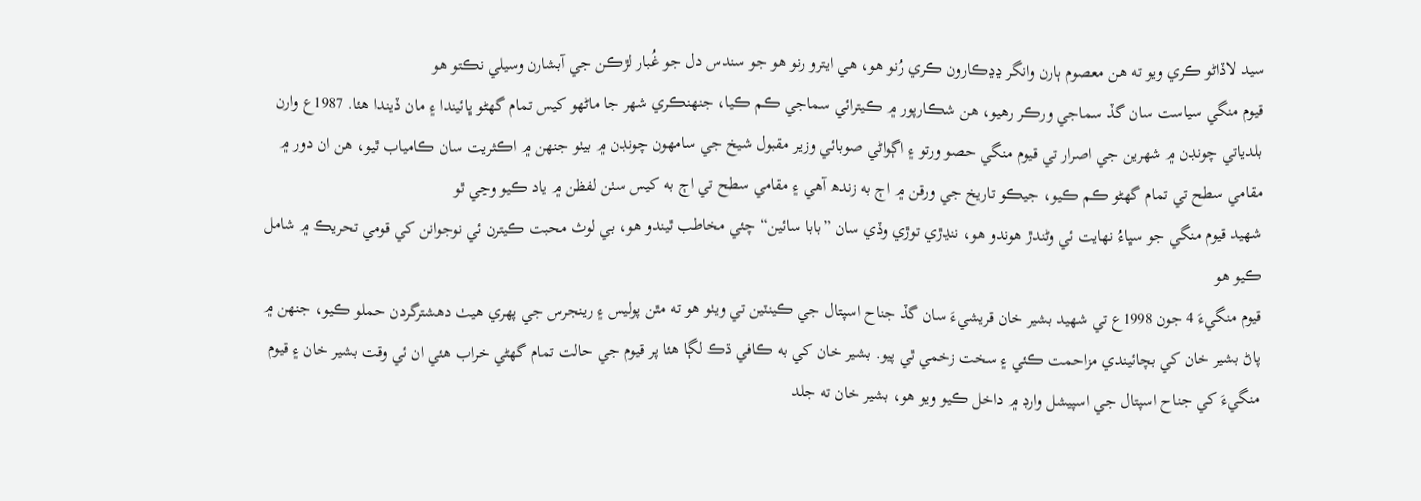سيد لاڏاڻو ڪري ويو ته هن معصوم ٻارن وانگر ڍڍڪارون ڪري رُنو هو، هي ايترو رنو هو جو سندس دل جو غُبار لڙڪن جي آبشارن وسيلي نڪتو هو
قيوم منگي سياست سان گڏ سماجي ورڪر رهيو، هن شڪارپور ۾ ڪيترائي سماجي ڪم ڪيا، جنهنڪري شهر جا ماڻهو کيس تمام گهڻو ڀائيندا ۽ مان ڏيندا هئا. 1987ع وارن بلدياتي چونڊن ۾ شهرين جي اصرار تي قيوم منگي حصو ورتو ۽ اڳواڻي صوبائي وزير مقبول شيخ جي سامهون چونڊن ۾ بيٺو جنهن ۾ اڪثريت سان ڪامياب ٿيو، هن ان دور ۾ مقامي سطح تي تمام گهڻو ڪم ڪيو، جيڪو تاريخ جي ورقن ۾ اڄ به زندھ آهي ۽ مقامي سطح تي اڄ به کيس سٺن لفظن ۾ ياد ڪيو وڃي ٿو
شهيد قيوم منگي جو سڀاءُ نهايت ئي وڻندڙ هوندو هو، ننڍڙي توڙي وڏي سان ”بابا سائين“ چئي مخاطب ٿيندو هو، بي لوث محبت ڪيترن ئي نوجوانن کي قومي تحريڪ ۾ شامل ڪيو هو
قيوم منگيءَ 4 جون 1998ع تي شهيد بشير خان قريشيءَ سان گڏ جناح اسپتال جي ڪينٽين تي ويٺو هو ته مٿن پوليس ۽ رينجرس جي پهري هيٺ دهشترگردن حملو ڪيو، جنهن ۾ پاڻ بشير خان کي بچائيندي مزاحمت ڪئي ۽ سخت زخمي ٿي پيو. بشير خان کي به ڪافي ڌڪ لڳا هئا پر قيوم جي حالت تمام گهڻي خراب هئي ان ئي وقت بشير خان ۽ قيوم منگيءَ کي جناح اسپتال جي اسپيشل وارڊ ۾ داخل ڪيو ويو هو، بشير خان ته جلد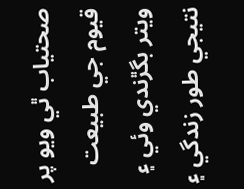صحتياب ٿي ويو پر قيوم جي طبيعت ويتر بگڙندي وئي ۽ نتيجي طور زندگي ۽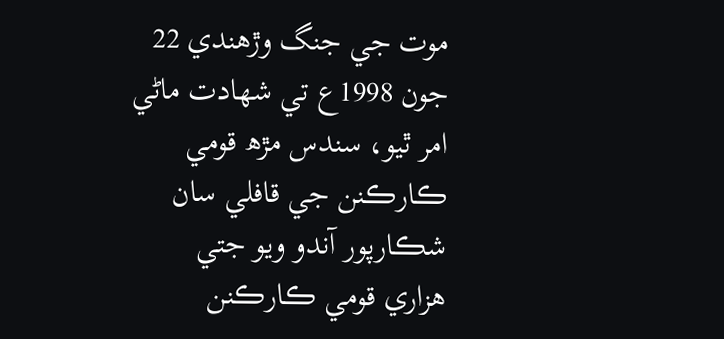موت جي جنگ وڙهندي 22 جون 1998ع تي شهادت ماڻي امر ٿيو، سندس مڙھ قومي ڪارڪنن جي قافلي سان شڪارپور آندو ويو جتي هزاري قومي ڪارڪنن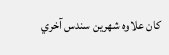کان علاوه شهرين سندس آخري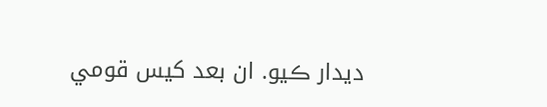ديدار ڪيو. ان بعد کيس قومي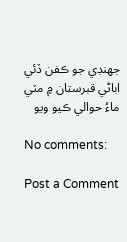جهنڊي جو ڪفن ڏئي اباڻي قبرستان ۾ مٽي ماءُ حوالي ڪيو ويو

No comments:

Post a Comment